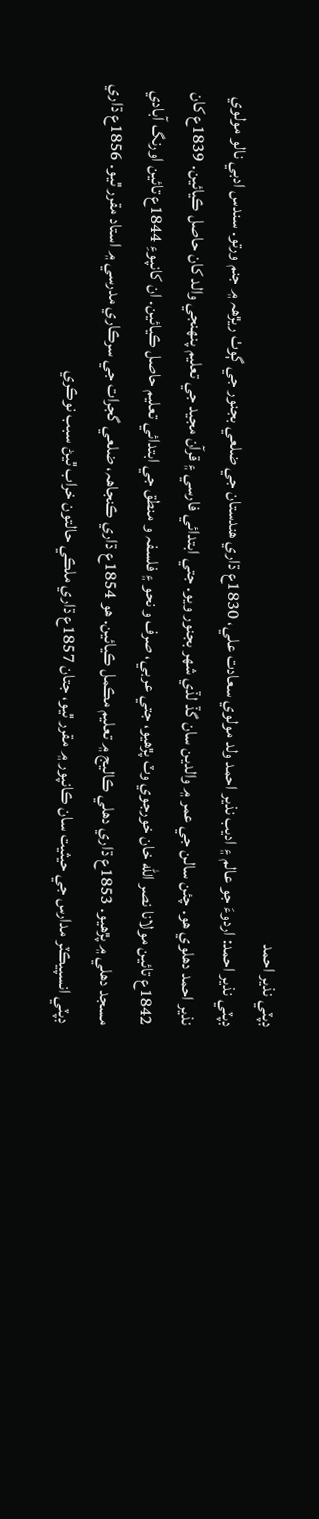ڊپٽي نذير احمد
ڊپٽي نذير احمد: اردوءَ جو عالم ۽ اديب نذير احمد ولد مولوي سعادت علي، 1830ع ڌاري هندستان جي ضلعي بجنور جي ڳوٺ ريڙھہ ۾ جنم ورتو. سندس ادبي نالو مولوي نذير احمد دهلوي هو. چئن سالن جي عمر ۾ والدين سان گڏ لڏي شھر بجنور ويو. جتي ابتدائي فارسي ۽ قرآن مجيد جي تعليم پنھنجي والد کان حاصل ڪيائين. 1839ع کان 1842ع تائين مولانا نصر الله خان خورجوي وٽ پڙهيو، جتي عربي، صرف و نحو ۽ فلسفہ و منطق جي ابتدائي تعليم حاصل ڪيائين. ان کانپوءِ 1844ع تائين اورنگ آبادي مسجد دهلي ۾ پڙهيو. 1853ع ڌاري دهلي ڪاليج ۾ تعليم مڪمل ڪيائين. هو 1854ع ڌاري ڪنجاھہ، ضلعي گجرات جي سرڪاري مدرسي ۾ استاد مقرر ٿيو. 1856ع ڌاري ڊپٽي انسپيڪٽر مدارس جي حيثيت سان ڪانپور ۾ مقرر ٿيو، جتان 1857ع ڌاري ملڪي حالتون خراب ٿيڻ سبب نوڪري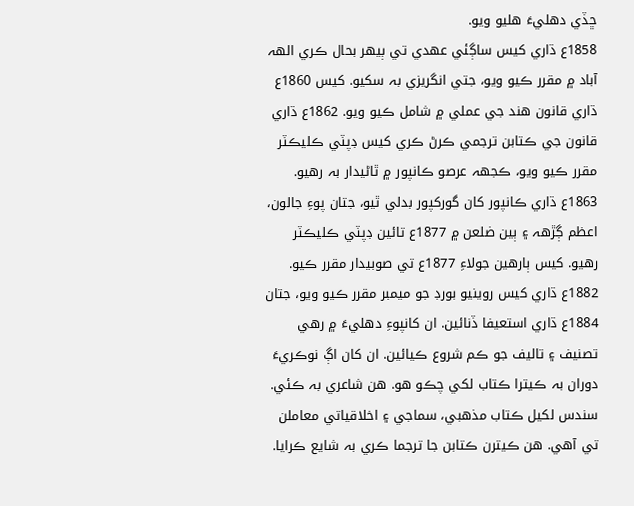ڇڏي دهليءَ هليو ويو.
1858ع ڌاري کيس ساڳئي عهدي تي ٻيهر بحال ڪري الھہ آباد ۾ مقرر ڪيو ويو، جتي انگريزي بہ سکيو. کيس 1860ع ڌاري قانون هند جي عملي ۾ شامل ڪيو ويو. 1862ع ڌاري قانون جي ڪتابن ترجمي ڪرڻ ڪري کيس ڊپٽي ڪليڪٽر مقرر ڪيو ويو، ڪجهہ عرصو ڪانپور ۾ ٿاڻيدار بہ رهيو. 1863ع ڌاري ڪانپور کان گورکپور بدلي ٿيو، جتان پوءِ جالون، اعظم ڳڙھہ ۽ ٻين ضلعن ۾ 1877ع تائين ڊپٽي ڪليڪٽر رهيو. کيس ٻارهين جولاءِ 1877ع تي صوبيدار مقرر ڪيو. 1882ع ڌاري کيس روينيو بورڊ جو ميمبر مقرر ڪيو ويو، جتان 1884ع ڌاري استعيفا ڏنائين. ان کانپوءِ دهليءَ ۾ رهي تصنيف ۽ تاليف جو ڪم شروع ڪيائين. ان کان اڳ نوڪريءَ دوران بہ ڪيترا ڪتاب لکي چڪو هو. هن شاعري بہ ڪئي. سندس لکيل ڪتاب مذهبي، سماجي ۽ اخلاقياتي معاملن تي آهي. هن ڪيترن ڪتابن جا ترجما ڪري بہ شايع ڪرايا.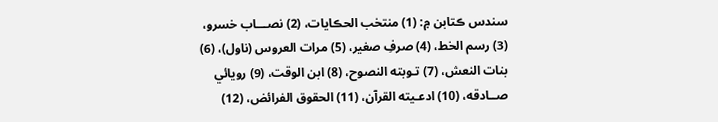سندس ڪتابن ۾: (1) منتخب الحڪايات، (2) نصـــاب خسرو، (3) رسم الخط، (4) صرفِ صغير، (5) مرات العروس (ناول)، (6) بنات النعش، (7) تـوبته النصوح، (8) ابن الوقت، (9) رويائي صــادقه، (10) ادعـيته القرآن، (11) الحقوق الفرائض، (12)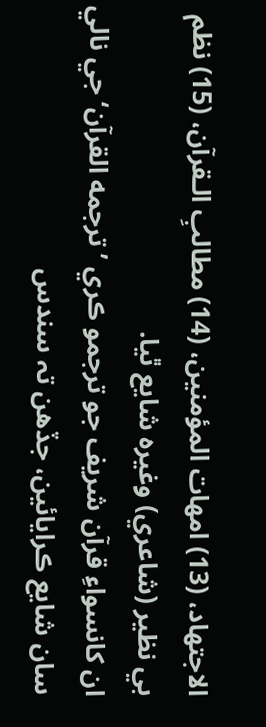الاجتهاد، (13) امهات المؤمنين، (14) مطالبِ الـقرآن، (15) نظم بي نظير (شاعري) وغيرہ شايع ٿيا.
ان کانسواءِ قرآن شريف جو ترجمو ڪري ’ترجمه القرآن‘ جي نالي سان شايع ڪرايائين، جڏهن تہ سندس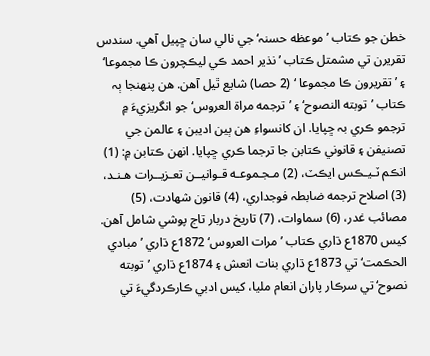خطن جو ڪتاب ’موعظه حسنہ‘ جي نالي سان ڇپيل آهي. سندس تقريرن تي مشمتل ڪتاب ’نذير احمد ڪي ليڪچرون ڪا مجموعا‘ ۽ ’تقريرون ڪا مجموعا ‘ (2 حصا) شايع ٿيل آهن. هن پنهنجا ٻہ ڪتاب ’توبته النصوح‘ ۽ ’ترجمه مراة العروس‘ جو انگريزيءَ ۾ ترجمو ڪري بہ ڇپايا. ان کانسواءِ هن ٻين اديبن ۽ عالمن جي تصنيفن ۽ قانوني ڪتابن جا ترجما ڪري ڇپايا. انهن ڪتابن ۾: (1) انڪم ٽـيـڪس ايڪٽ، (2) مـجـموعـه قـوانيــن تعـزيــرات هـنـد، (3) اصلاح ترجمه ضابطہ فوجداري، (4) قانون شهادت، (5) مصائب غدر، (6) سماوات، (7) تاريخ دربار تاج پوشي شامل آهن. کيس 1870ع ڌاري ڪتاب ’مرات العروس‘ 1872ع ڌاري ’مبادي الحڪمت‘ تي 1873ع ڌاري بنات انعش ۽ 1874ع ڌاري ’توبته نصوح‘ تي سرڪار پاران انعام مليا، کيس ادبي ڪارڪردگيءَ تي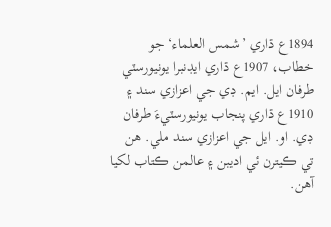1894ع ڌاري ’شمس العلماء‘ جو خطاب، 1907ع ڌاري ايڊنبرا يونيورسٽي طرفان ايل. ايم. ڊي جي اعزازي سند ۽ 1910ع ڌاري پنجاب يونيورسٽيءَ طرفان ڊي. او. ايل جي اعزازي سند ملي. هن تي ڪيترن ئي اديبن ۽ عالمن ڪتاب لکيا آهن.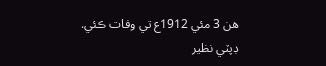هن 3 مئي 1912ع تي وفات ڪئي.
ڊپٽي نظير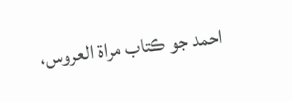احمد جو ڪتاب مراة العروس،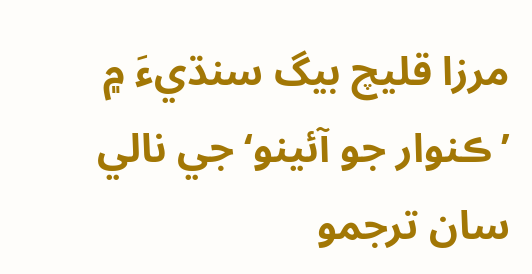مرزا قليچ بيگ سنڌيءَ ۾ ’ڪنوار جو آئينو‘ جي نالي سان ترجمو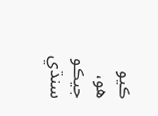ڪيو هو، جيڪو سنڌي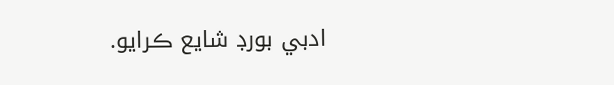ادبي بورڊ شايع ڪرايو.